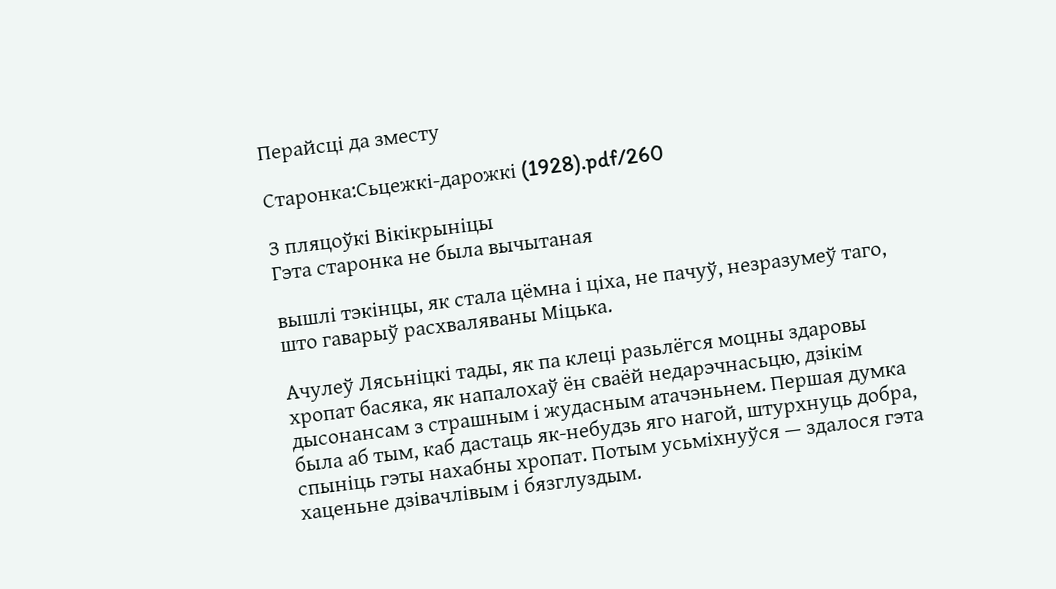Перайсці да зместу

Старонка:Сьцежкі-дарожкі (1928).pdf/260

З пляцоўкі Вікікрыніцы
Гэта старонка не была вычытаная

вышлі тэкінцы, як стала цёмна і ціха, не пачуў, незразумеў таго, што гаварыў расхваляваны Міцька.

Ачулеў Лясьніцкі тады, як па клеці разьлёгся моцны здаровы хропат басяка, як напалохаў ён сваёй недарэчнасьцю, дзікім дысонансам з страшным і жудасным атачэньнем. Першая думка была аб тым, каб дастаць як-небудзь яго нагой, штурхнуць добра, спыніць гэты нахабны хропат. Потым усьміхнуўся — здалося гэта хаценьне дзівачлівым і бязглуздым.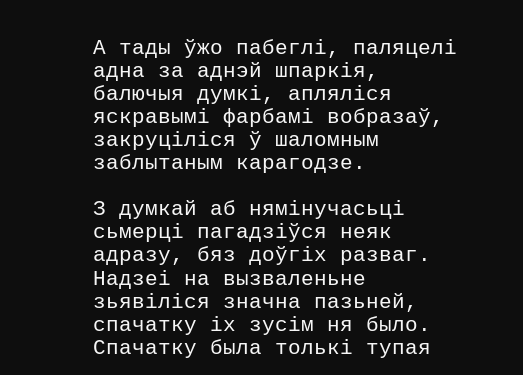А тады ўжо пабеглі, паляцелі адна за аднэй шпаркія, балючыя думкі, апляліся яскравымі фарбамі вобразаў, закруціліся ў шаломным заблытаным карагодзе.

З думкай аб нямінучасьці сьмерці пагадзіўся неяк адразу, бяз доўгіх разваг. Надзеі на вызваленьне зьявіліся значна пазьней, спачатку іх зусім ня было. Спачатку была толькі тупая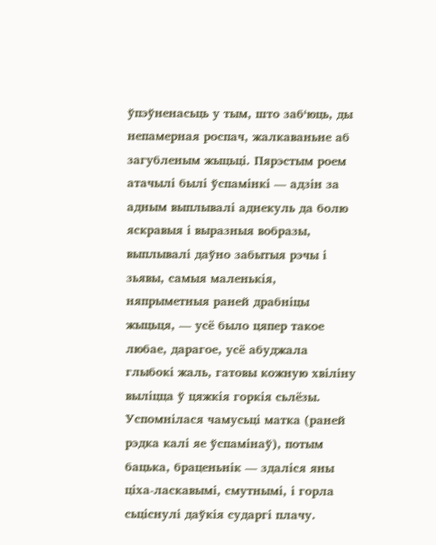ўпэўненасьць у тым, што заб‘юць, ды непамерная роспач, жалкаваньне аб загубленым жыцьці. Пярэстым роем атачылі былі ўспамінкі — адзін за адным выплывалі аднекуль да болю яскравыя і выразныя вобразы, выплывалі даўно забытыя рэчы і зьявы, самыя маленькія, няпрыметныя раней драбніцы жыцьця, — усё было цяпер такое любае, дарагое, усё абуджала глыбокі жаль, гатовы кожную хвіліну выліцца ў цяжкія горкія сьлёзы. Успомнілася чамусьці матка (раней рэдка калі яе ўспамінаў), потым бацька, браценьнік — здаліся яны ціха-ласкавымі, смутнымі, і горла сьціснулі даўкія сударгі плачу.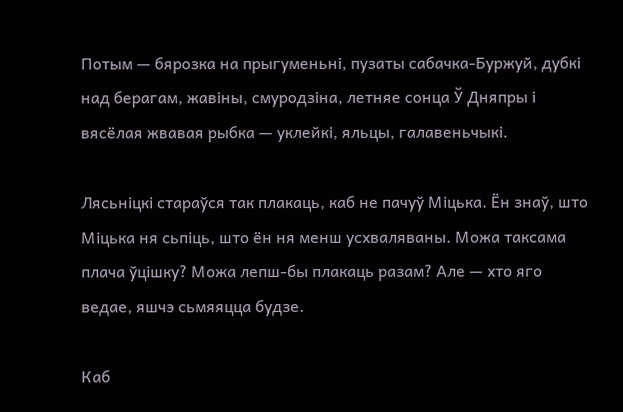Потым — бярозка на прыгуменьні, пузаты сабачка-Буржуй, дубкі над берагам, жавіны, смуродзіна, летняе сонца Ў Дняпры і вясёлая жвавая рыбка — уклейкі, яльцы, галавеньчыкі.

Лясьніцкі стараўся так плакаць, каб не пачуў Міцька. Ён знаў, што Міцька ня сьпіць, што ён ня менш усхваляваны. Можа таксама плача ўцішку? Можа лепш-бы плакаць разам? Але — хто яго ведае, яшчэ сьмяяцца будзе.

Каб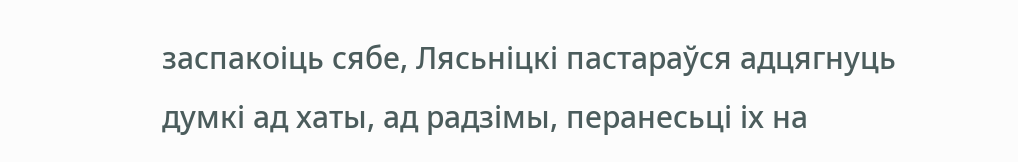заспакоіць сябе, Лясьніцкі пастараўся адцягнуць думкі ад хаты, ад радзімы, перанесьці іх на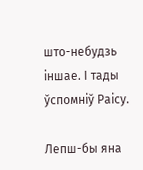што-небудзь іншае. І тады ўспомніў Раісу.

Лепш-бы яна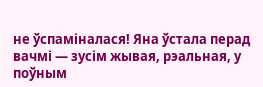не ўспаміналася! Яна ўстала перад вачмі — зусім жывая, рэальная, у поўным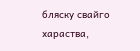бляску свайго хараства,